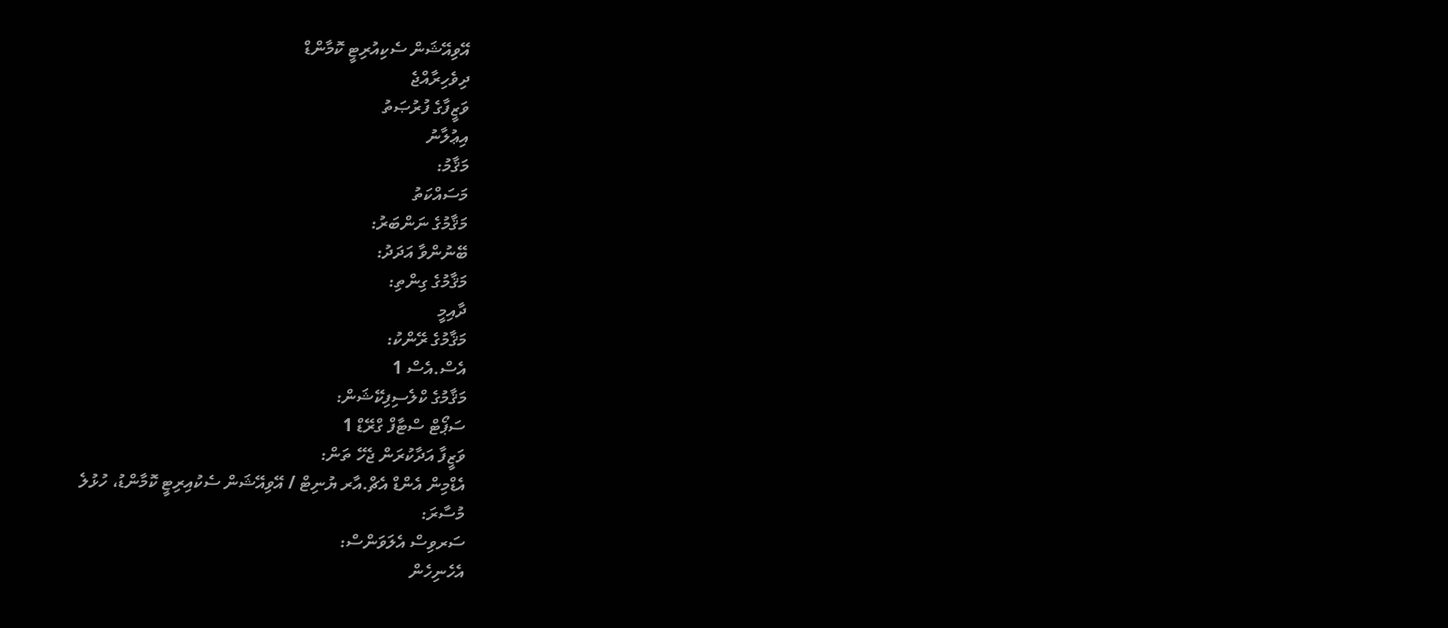އޭވިއޭޝަން ސެކިއުރިޓީ ކޮމާންޑް
ދިވެހިރާއްޖެ
ވަޒީފާގެ ފުރުޞަތު
އިޢުލާނު
މަޤާމު:
މަސައްކަތު
މަޤާމުގެ ނަންބަރު:
ބޭނުންވާ އަދަދު:
މަޤާމުގެ ގިންތި:
ދާއިމީ
މަޤާމުގެ ރޭންކު:
އެސް.އެސް 1
މަޤާމުގެ ކްލެސިފިކޭޝަން:
ސަޕޯޓް ސްޓާފް ގްރޭޑް 1
ވަޒީފާ އަދާކުރަން ޖެހޭ ތަން:
އެޑްމިން އެންޑް އެޗް.އާރ ޔުނިޓް / އޭވިއޭޝަން ސެކުއިރިޓީ ކޮމާންޑު، ހުޅުލެ
މުސާރަ:
ސަރވިސް އެލަވަންސް:
އެހެނިހެން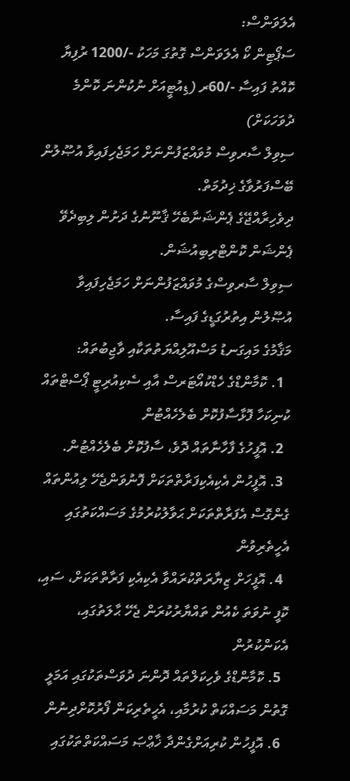އެލަވަންސް:
ސަޕޯޓިން ކޯ އެލަވަންސް ގޮތުގަ މަހަކު -/1200 ރުފިޔާ
ކޮއްތު ފައިސާ -/60ރ (ޑިއުޓީއަށް ނުކުންނަ ކޮންމެ ދުވަހަކަށް)
ސިވިލް ސާރވިސް މުވައްޒަފުންނަށް ހަމަޖެހިފައިވާ އުޞޫލުން ބޭސްފަރުވާގެ ޚިދުމަތް.
ދިވެހިރާއްޖޭގެ ޕެންޝަނާބެހޭ ޤާނޫނުގެ ދަށުން ލިބިދެވޭ ޕެންޝަން ކޮންޓްރިބިއުޝަން.
ސިވިލް ސާރވިސްގެ މުވައްޒަފުންނަށް ހަމަޖެހިފައިވާ އުޞޫލުން އިތުރުގަޑީގެ ފައިސާ.
މަޤާމުގެ މައިގަނޑު މަސްއޫލިއްޔަތުތަކާއި ވާޖިބުތައް:
  1. ކޮމާންޑްގެ ހެޑްކުއޯޓަރސް އާއި ސެކިއުރިޓީ ޕޯސްޓްތައް ކުނިކަހާ ފޮޅާސާފުކޮށް ބެލެހެއްޓުން
  2. އޮފީހުގެ ފާހާނާތައް ދޮވެ، ސާފުކޮށް ބެލެހެއްޓުން.
  3. އޮފީހުން އެކިއެކިފަރާތްތަކަށް ފޮނުވަންޖެހޭ ލިއުންތައް ގެންގޮސް އެފަރާތްތަކަށް ޙަވާލުކުރުމުގެ މަސައްކަތުގައި އެހީތެރިވުން
  4. އޮފީހަށް ޒިޔާރަތްކުރައްވާ އެކިއެކި ފަރާތްތަކަށް، ސައި، ކޮފީ ނުވަތަ ކެއުން ތައްޔާރުކުރަން ޖެހޭ ޙާލަތުގައި، އެކަންކުރުން
  5. ކޮމާންޑްގެ ވެހިކަލްތައް ދޮންނަ ދުވަސްތަކުގައި އަމަލީ ގޮތުން މަސައްކަތް ކުރުމާއި، އެހީތެރިކަން ފޯރުކޮށްދިނުން
  6. އޮފީހުން ކުރިއަށްގެންދާ ޚާޢްޞަ މަސައްކަތްތަކުގައި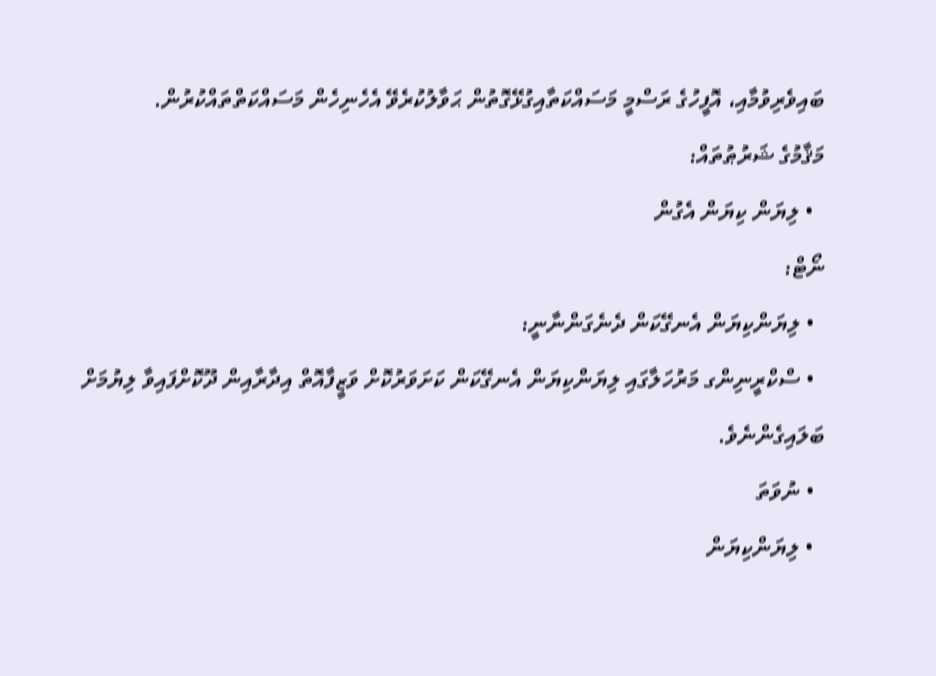ބައިވެރިވުމާއި، އޮފީހުގެ ރަސްމީ މަސައްކަތާއިގުޅޭގޮތުން ޙަވާލުކުރެވޭ އެހެނިހެން މަސައްކަތްތައްކުރުން.
މަޤާމުގެ ޝަރުޠުތައް:
  • ލިޔަން ކިޔަން އެގުން
ނޯޓް:
  • ލިޔަންކިޔަން އެނގޭކަން ދެނެގަންނާނީ:
  • ސްކްރީނިންގ މަރުހަލާގައި ލިޔަންކިޔަން އެނގޭކަން ކަށަވަރުކޮށް ވަޒީފާއޮތް އިދާރާއިން ދޫކޮށްފައިވާ ލިޔުމަށް ބަލައިގެންނެވެ.
  • ނުވަތަ
  • ލިޔަންކިޔަން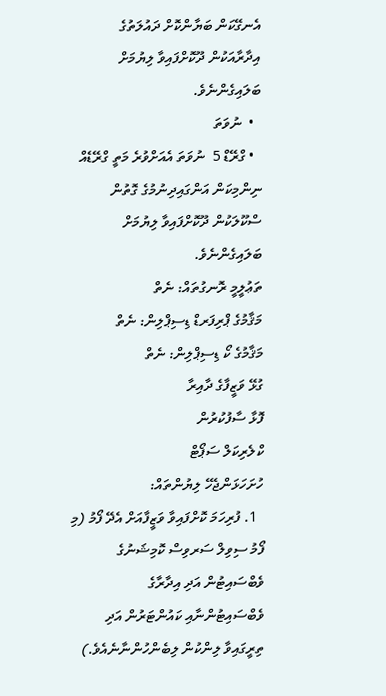އެނގޭކަން ބަޔާންކޮށް ދައުލަތުގެ އިދާރާއަކުން ދޫކޮށްފައިވާ ލިޔުމަށް ބަލައިގެންނެވެ.
  •  ނުވަތަ
  • ގްރޭޑް 5  ނުވަތަ އެއަށްވުރެ މަތީ ގްރޭޑެއް ނިންމިކަން އަންގައިދިނުމުގެ ގޮތުން ސްކޫލަކުން ދޫކޮށްފައިވާ ލިޔުމަށް ބަލައިގެންނެވެ.
ތަޢުލީމީ ރޮނގުތައް: ނެތް
މަޤާމުގެ ޕްރިފަރޑް ޑިސިޕްލިން: ނެތް
މަޤާމުގެ ކޯ ޑިސިޕްލިން: ނެތް
ގުޅޭ ވަޒީފާގެ ދާއިރާ
ފޮޅާ ސާފުކުރުން
ކްލެރިކަލް ސަޕޯޓް
ހުށަހަޅަންޖެހޭ ލިޔުންތައް:
  1. ފުރިހަމަ ކޮށްފައިވާ ވަޒީފާއަށް އެދޭ ފޯމު (މި ފޯމު ސިވިލް ސަރވިސް ކޮމިޝަނުގެ ވެބްސައިޓުން އަދި އިދާރާގެ ވެބްސައިޓުންނާއި ކައުންޓަރުން އަދި ތިރީގައިވާ ލިންކުން ލިބެންހުންނާނެއެވެ.)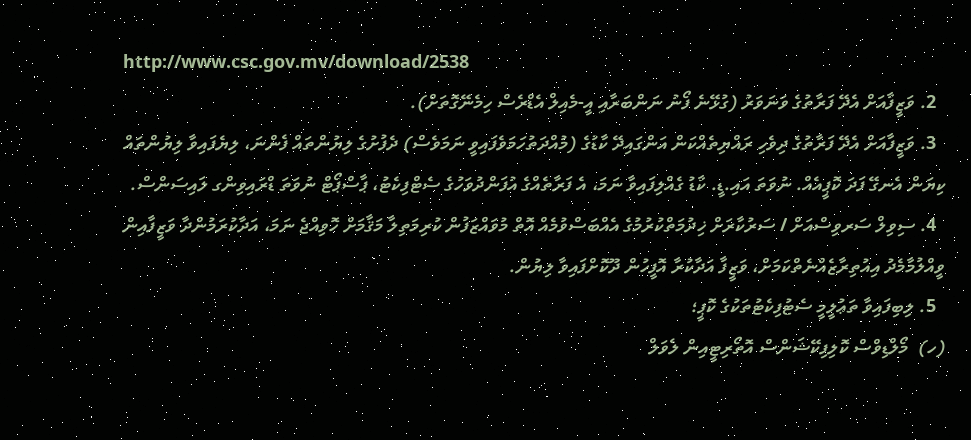http://www.csc.gov.mv/download/2538
  2. ވަޒީފާއަށް އެދޭ ފަރާތުގެ ވަނަވަރު (ގުޅޭނެ ފޯނު ނަންބަރާއި އީ-މެއިލް އެޑްރެސް ހިމެނޭގޮތަށް).
  3. ވަޒީފާއަށް އެދޭ ފަރާތުގެ ދިވެހި ރައްޔިތެއްކަން އަންގައިދޭ ކާޑުގެ (މުއްދަތުހަމަވެފައިވީ ނަމަވެސް) ދެފުށުގެ ލިޔުންތައް ފެންނަ، ލިޔެފައިވާ ލިޔުންތައް ކިޔަން އެނގޭ ފަދަ ކޮޕީއެއް. ނުވަތަ އައި.ޑީ. ކާޑު ގެއްލިފައިވާ ނަމަ، އެ ފަރާތެއްގެ އުފަންދުވަހުގެ ސެޓްފިކެޓު، ޕާސްޕޯޓް ނުވަތަ ޑްރައިވިންގ ލައިސަންސް.
  4. ސިވިލް ސަރވިސްއަށް / ސަރުކާރަށް ޚިދުމަތްކުރުމުގެ އެއްބަސްވުމެއް އޮތް މުވައްޒަފުން ކުރިމަތިލާ މަޤާމަށް ހޮވިއްޖެ ނަމަ، އަދާކުރަމުންދާ ވަޒީފާއިން ވީއްލުމާމެދު އިއުތިރާޒެއްނެތްކަމަށް، ވަޒީފާ އަދާކުރާ އޮފީހުން ދޫކޮށްފައިވާ ލިޔުން.
  5. ލިބިފައިވާ ތަޢުލީމީ ސެޓުފިކެޓުތަކުގެ ކޮޕީ؛
(ހ)  މޯލްޑިވްސް ކޮލިފިކޭޝަންސް އޮތޯރިޓީއިން ލެވަލް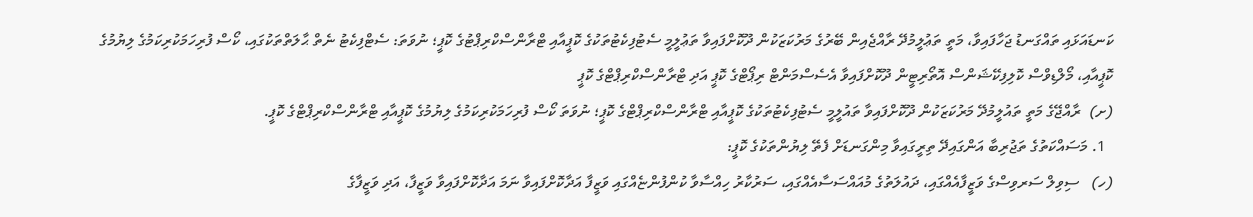ކަނޑައަޅައި ތައްގަނޑު ޖަހާފައިވާ، މަތީ ތަޢުލީމުދޭ ރާއްޖެއިން ބޭރުގެ މަރުކަޒަކުން ދޫކޮށްފައިވާ ތަޢުލީމީ ސެޓުފިކެޓުތަކުގެ ކޮޕީއާއި ޓްރާންސްކްރިޕްޓުގެ ކޮޕީ؛ ނުވަތަ: ސެޓްފިކެޓު ނެތް ޙާލަތްތަކުގައި، ކޯސް ފުރިހަމަކުރިކަމުގެ ލިޔުމުގެ ކޮޕީއާއި، މޯލްޑިވްސް ކޮލިފިކޭޝަންސް އޮތޯރިޓީން ދޫކޮށްފައިވާ އެސެސްމަންޓް ރިޕޯޓްގެ ކޮޕީ އަދި ޓްރާންސްކްރިޕްޓްގެ ކޮޕީ
(ށ)  ރާއްޖޭގެ މަތީ ތައުލީމުދޭ މަރުކަޒަކުން ދޫކޮށްފައިވާ ތައުލީމީ ސެޓުފިކެޓުތަކުގެ ކޮޕީއާއި ޓްރާންސްކްރިޕްޓްގެ ކޮޕީ؛ ނުވަތަ ކޯސް ފުރިހަމަކުރިކަމުގެ ލިޔުމުގެ ކޮޕީއާއި ޓްރާންސްކްރިޕްޓްގެ ކޮޕީ.
  1. މަސައްކަތުގެ ތަޖުރިބާ އަންގައިދޭ ތިރީގައިވާ މިންގަނޑަށް ފެތޭ ލިޔުންތަކުގެ ކޮޕީ:
(ހ)   ސިވިލް ސަރވިސްގެ ވަޒީފާއެއްގައި، ދައުލަތުގެ މުއައްސަސާއެއްގައި، ސަރުކާރު ހިއްސާވާ ކުންފުންޏެއްގައި ވަޒީފާ އަދާކޮށްފައިވާ ނަމަ އަދާކޮށްފައިވާ ވަޒީފާ، އަދި ވަޒީފާގެ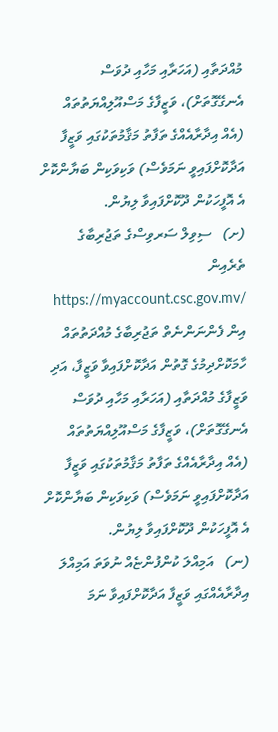މުއްދަތާއި (އަހަރާއި މަހާއި ދުވަސް އެނގޭގޮތަށް)، ވަޒީފާގެ މަސްއޫލިއްޔަތުތައް (އެއް އިދާރާއެއްގެ ތަފާތު މަޤާމުތަކުގައި ވަޒީފާ އަދާކޮށްފައިވީ ނަމަވެސް) ވަކިވަކިން ބަޔާންކޮށް އެ އޮފީހަކުން ދޫކޮށްފައިވާ ލިޔުން.
(ށ)   ސިވިލް ސަރވިސްގެ ތަޖުރިބާގެ ތެރެއިން /https://myaccount.csc.gov.mv އިން ފެންނަންނެތް ތަޖުރިބާގެ މުއްދަތުތައް ހާމަކޮށްދިމުގެ ގޮތުން އަދާކޮށްފައިވާ ވަޒީފާ، އަދި ވަޒީފާގެ މުއްދަތާއި (އަހަރާއި މަހާއި ދުވަސް އެނގޭގޮތަށް)، ވަޒީފާގެ މަސްއޫލިއްޔަތުތައް (އެއް އިދާރާއެއްގެ ތަފާތު މަޤާމުތަކުގައި ވަޒީފާ އަދާކޮށްފައިވީ ނަމަވެސް) ވަކިވަކިން ބަޔާންކޮށް އެ އޮފީހަކުން ދޫކޮށްފައިވާ ލިޔުން.
(ނ)   އަމިއްލަ ކުންފުންޏެއް ނުވަތަ އަމިއްލަ އިދާރާއެއްގައި ވަޒީފާ އަދާކޮށްފައިވާ ނަމަ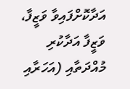އަދާކޮށްފައިވާ ވަޒީފާ، ވަޒީފާ އަދާކުރި މުއްދަތާއި (އަހަރާއި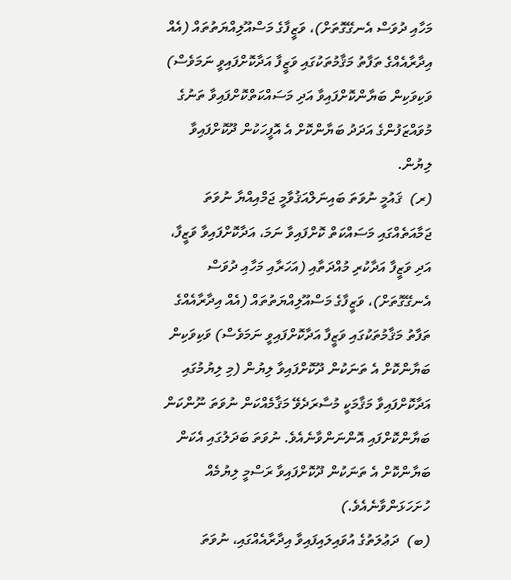މަހާއި ދުވަސް އެނގޭގޮތަށް)، ވަޒީފާގެ މަސްއޫލިއްޔަތުތައް (އެއް އިދާރާއެއްގެ ތަފާތު މަޤާމުތަކުގައި ވަޒީފާ އަދާކޮށްފައިވީ ނަމަވެސް) ވަކިވަކިން ބަޔާންކޮށްފައިވާ އަދި މަސައްކަތްކޮށްފައިވާ ތަނުގެ މުވައްޒަފުންގެ އަދަދު ބަޔާންކޮށް އެ އޮފީހަކުން ދޫކޮށްފައިވާ ލިޔުން.
(ރ)  ޤައުމީ ނުވަތަ ބައިނަލްއަޤުވާމީ ޖަމްއިއްޔާ ނުވަތަ ޖަމާއަތެއްގައި މަސައްކަތް ކޮށްފައިވާ ނަމަ، އަދާކޮށްފައިވާ ވަޒީފާ، އަދި ވަޒީފާ އަދާކުރި މުއްދަތާއި (އަހަރާއި މަހާއި ދުވަސް އެނގޭގޮތަށް)، ވަޒީފާގެ މަސްއޫލިއްޔަތުތައް (އެއް އިދާރާއެއްގެ ތަފާތު މަޤާމުތަކުގައި ވަޒީފާ އަދާކޮށްފައިވީ ނަމަވެސް) ވަކިވަކިން ބަޔާންކޮށް އެ ތަނަކުން ދޫކޮށްފައިވާ ލިޔުން (މި ލިޔުމުގައި އަދާކޮށްފައިވާ މަޤާމަކީ މުސާރަދެވޭ މަޤާމެއްކަން ނުވަތަ ނޫންކަން ބަޔާންކޮށްފައި އޮންނަންވާނެއެވެ. ނުވަތަ ބަދަލުގައި އެކަން ބަޔާންކޮށް އެ ތަނަކުން ދޫކޮށްފައިވާ ރަސްމީ ލިޔުމެއް ހުށަހަޅަންވާނެއެވެ.)
(ބ)  ދަޢުލަތުގެ އުވައިލައިފައިވާ އިދާރާއެއްގައި، ނުވަތަ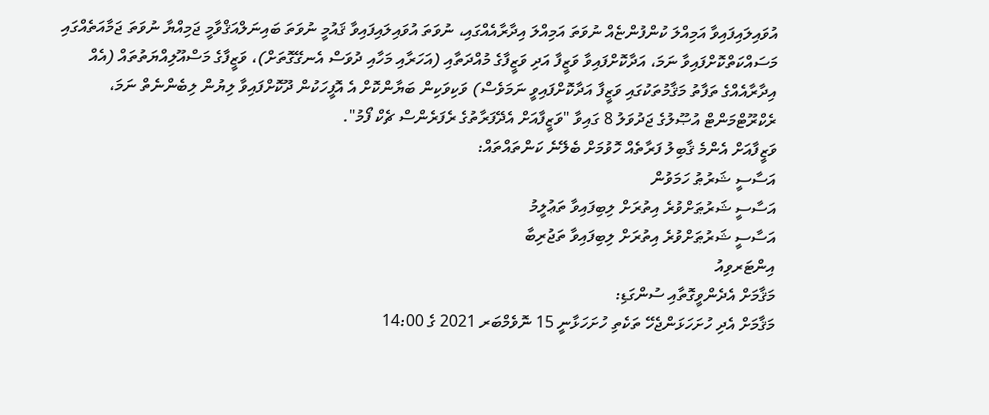އުވައިލައިފައިވާ އަމިއްލަ ކުންފުންޏެއް ނުވަތަ އަމިއްލަ އިދާރާއެއްގައި، ނުވަތަ އުވައިލައިފައިވާ ޤައުމީ ނުވަތަ ބައިނަލްއަޤްވާމީ ޖަމިއްޔާ ނުވަތަ ޖަމާއަތެއްގައި މަސައްކަތްކޮށްފައިވާ ނަމަ، އަދާކޮށްފައިވާ ވަޒީފާ އަދި ވަޒީފާގެ މުއްދަތާއި (އަހަރާއި މަހާއި ދުވަސް އެނގޭގޮތަށް)، ވަޒީފާގެ މަސްއޫލިއްޔަތުތައް (އެއް އިދާރާއެއްގެ ތަފާތު މަޤާމުތަކުގައި ވަޒީފާ އަދާކޮށްފައިވީ ނަމަވެސް) ވަކިވަކިން ބަޔާންކޮށް އެ އޮފީހަކުން ދޫކޮށްފައިވާ ލިޔުން ލިބެންނެތް ނަމަ، ރެކްރޫޓްމަންޓް އުޞޫލުގެ ޖަދުވަލު 8 ގައިވާ "ވަޒީފާއަށް އެދޭފަރާތުގެ ރެފަރެންސް ޗެކް ފޯމު".
ވަޒީފާއަށް އެންމެ ޤާބިލު ފަރާތެއް ހޮވުމަށް ބެލޭނެ ކަންތައްތައް:
އަސާސީ ޝަރުޠު ހަމަވުން
އަސާސީ ޝަރުޠަށްވުރެ އިތުރަށް ލިބިފައިވާ ތަޢުލީމު
އަސާސީ ޝަރުޠަށްވުރެ އިތުރަށް ލިބިފައިވާ ތަޖުރިބާ
އިންޓަރވިއު
މަޤާމަށް އެދެންވީގޮތާއި ސުންގަޑި:
މަޤާމަށް އެދި ހުށަހަޅަންޖެހޭ ތަކެތި ހުށަހަޅާނީ 15 ނޮވެމްބަރ 2021 ގެ 14:00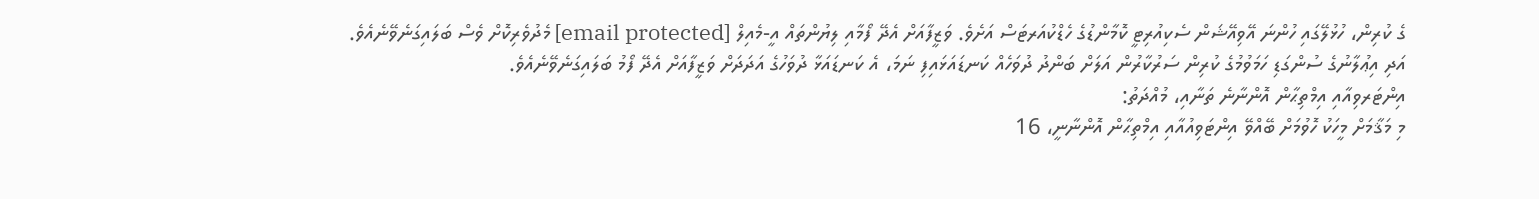ގެ ކުރިން، ހުޅުލޭގައި ހުންނަ އޭވިއޭޝަން ސެކިއުރިޓީ ކޮމާންޑުގެ ހެޑްކުއަރޓަސް އަށެވެ. ވަޒީފާއަށް އެދޭ ފޯމާއި ލިޔުންތައް އީ-މެއިލް [email protected] މެދުވެރިކޮށް ވެސް ބަލައިގަނެވޭނެއެވެ.
އަދި އިޢުލާނުގެ ސުންގަޑި ހަމަވުމުގެ ކުރިން ސަރުކާރުން އަލަށް ބަންދު ދުވަހެއް ކަނޑައަޅައިފި ނަމަ، އެ ކަނޑައަޅާ ދުވަހުގެ އަދަދަށް ވަޒީފާއަށް އެދޭ ފޯމު ބަލައިގަނެވޭނެއެވެ.
އިންޓަރވިއާއި އިމްތިޙާން އޮންނާނެ ތަނާއި، މުއްދަތު:
މި މަޤާމަށް މީހަކު ހޮވުމަށް ބޭއްވޭ އިންޓަވިއުއާއި އިމްތިޙާން އޮންނާނީ، 16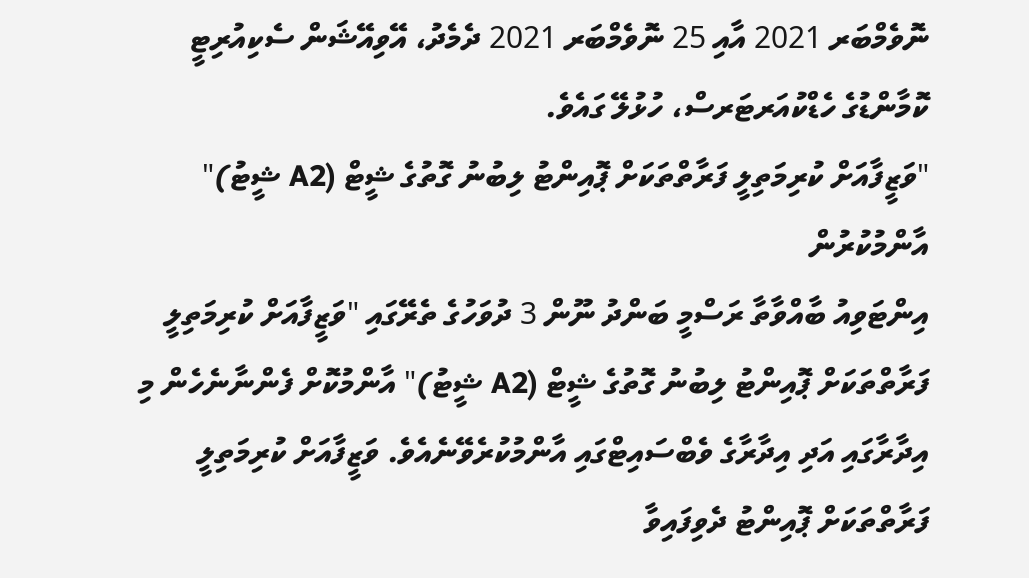ނޮވެމްބަރ 2021 އާއި 25 ނޮވެމްބަރ 2021 ދެމެދު، އޭވިއޭޝަން ސެކިއުރިޓީ ކޮމާންޑުގެ ހެޑްކުއަރޓަރސް، ހުޅުލޭ ގައެވެ.
"ވަޒީފާއަށް ކުރިމަތިލީ ފަރާތްތަކަށް ޕޮއިންޓު ލިބުނު ގޮތުގެ ޝީޓް (A2 ޝީޓު)" އާންމުކުރުން
އިންޓަވިއު ބާއްވާތާ ރަސްމީ ބަންދު ނޫން 3 ދުވަހުގެ ތެރޭގައި "ވަޒީފާއަށް ކުރިމަތިލީ ފަރާތްތަކަށް ޕޮއިންޓު ލިބުނު ގޮތުގެ ޝީޓް (A2 ޝީޓު)" އާންމުކޮށް ފެންނާނެހެން މި އިދާރާގައި އަދި އިދާރާގެ ވެބްސައިޓްގައި އާންމުކުރެވޭނެއެވެ. ވަޒީފާއަށް ކުރިމަތިލީ ފަރާތްތަކަށް ޕޮއިންޓު ދެވިފައިވާ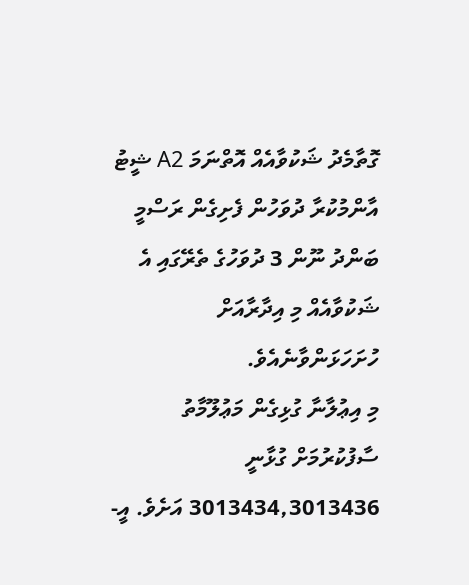ގޮތާމެދު ޝަކުވާއެއް އޮތްނަމަ A2 ޝީޓު އާންމުކުރާ ދުވަހުން ފެށިގެން ރަސްމީ ބަންދު ނޫން 3 ދުވަހުގެ ތެރޭގައި އެ ޝަކުވާއެއް މި އިދާރާއަށް ހުށަހަޅަންވާނެއެވެ.
މި އިޢުލާނާ ގުޅިގެން މަޢުލޫމާތު ސާފުކުރުމަށް ގުޅާނީ 3013434,3013436 އަށެވެ. އީ-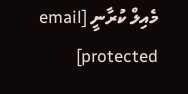މެއިލް ކުރާނީ [email protected]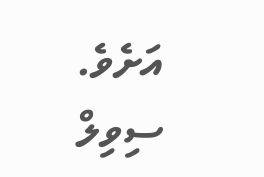އަށެވެ.
ސިވިލް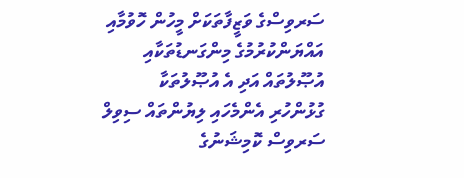ސަރވިސްގެ ވަޒީފާތަކަށް މީހުން ހޮވުމާއި އައްޔަންކުރުމުގެ މިންގަނޑުތަކާއި އުޞޫލުތައް އަދި އެ އުޞޫލުތަކާ ގުޅުންހުރި އެންމެހައި ލިޔުންތައް ސިވިލް ސަރވިސް ކޮމިޝަނުގެ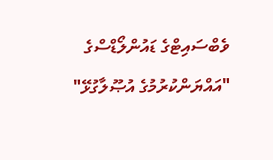ވެބްސައިޓްގެ ޑައުންލޯޑްސްގެ "އައްޔަންކުރުމުގެ އުޞޫލާގުޅޭ"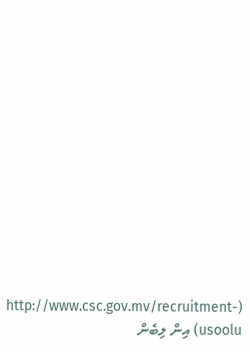(http://www.csc.gov.mv/recruitment-usoolu) އިން ލިބެން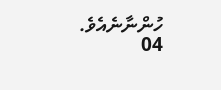ހުންނާނެއެވެ.
04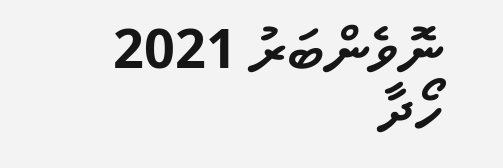ނޮވެންބަރު 2021
ހޯދާ